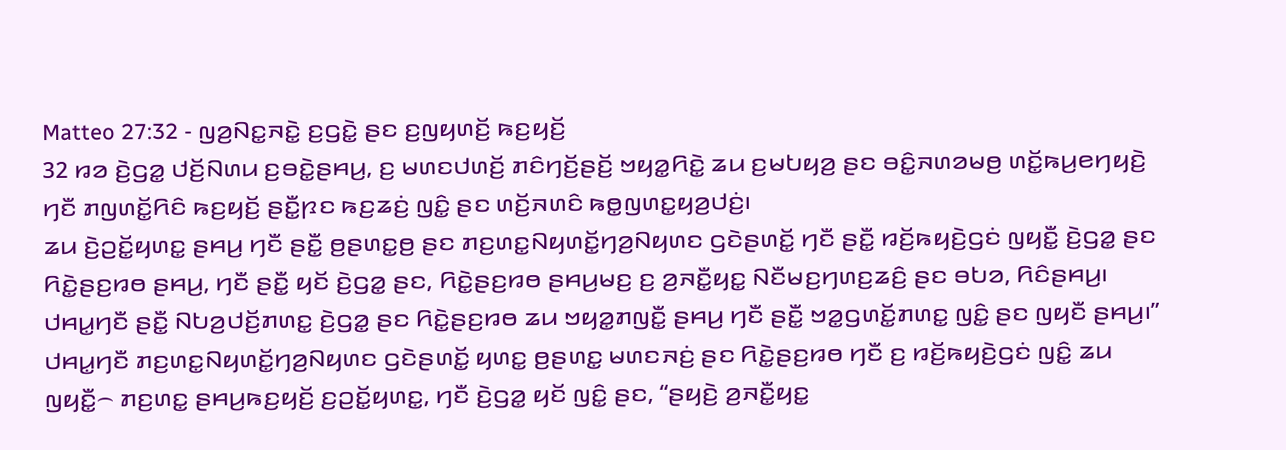Matteo 27:32 - ꤜꤤ꤬ꤡꤢ꤭ꤏꤢꤧ꤭ ꤢ꤬ꤞꤢꤧ꤭ ꤔꤢ ꤢ꤬ꤜꤟꤛꤢꤩ꤬ ꤒꤢ꤬ꤟꤢꤩ꤬
32 ꤙꤤ ꤢꤧ꤬ꤞꤤ꤭ ꤓꤢꤩ꤬ꤡꤛꤣ ꤢ꤬ꤋꤢꤧ꤭ꤔꤌꤣ꤬, ꤢ꤬ ꤗꤛꤢꤓꤛꤢꤩ꤬ ꤊꤢꤨꤚꤢꤩ꤬ꤔꤢꤩ꤬ ꤠꤟꤤ꤭ꤖꤢꤧ꤭ ꤘꤣ ꤢ꤬ꤗꤝꤟꤤ꤬ ꤔꤢ ꤋꤢꤨ꤭ꤏꤛꤤꤗꤥ꤬ ꤛꤢꤩ꤭ꤒꤣ꤬ꤕꤚꤟꤢꤧ꤬ ꤚꤢꤪ ꤊꤜꤛꤢꤩ꤭ꤖꤢꤨ ꤒꤢ꤬ꤟꤢꤩ꤬ ꤔꤢꤪ꤭ꤐꤢ ꤒꤢ꤬ꤘꤢꤦ꤬ ꤜꤢꤨ꤭ ꤔꤢ ꤛꤢꤩ꤬ꤏꤛꤢꤨ ꤒꤥ꤭ꤜꤛꤢ꤭ꤟꤤ꤬ꤓꤢꤦ꤬꤯
ꤘꤣ ꤢꤧ꤬ꤑꤢꤩ꤭ꤟꤛꤢ꤭ ꤔꤌꤣ꤬ ꤚꤢꤪ ꤔꤢꤪ꤭ ꤥ꤬ꤔꤛꤢ꤭ꤥ꤬ ꤔꤢ ꤊꤢ꤬ꤛꤢ꤭ꤡꤟꤛꤢꤩ꤭ꤚꤤ꤬ꤡꤟꤛꤢ ꤞꤢꤧꤔꤛꤢꤩ꤭ ꤚꤢꤪ ꤔꤢꤪ꤭ ꤙꤢꤩ꤬ꤒꤟꤢꤧ꤬ꤞꤢꤦ ꤜꤟꤢꤪ꤭ ꤢꤧ꤬ꤞꤤ꤭ ꤔꤢ ꤖꤢꤧ꤭ꤔꤢ꤬ꤙꤥ ꤔꤌꤣ꤬, ꤚꤢꤪ ꤔꤢꤪ꤭ ꤟꤢꤩ ꤢꤧ꤬ꤞꤤ꤭ ꤔꤢ, ꤖꤢꤧ꤭ꤔꤢ꤬ꤙꤥ ꤔꤌꤣ꤬ꤗꤢ꤬ ꤢ꤬ ꤤ꤬ꤏꤢꤪ꤭ꤟꤢ꤭ ꤡꤢꤪꤗꤢ꤬ꤚꤛꤢ꤬ꤘꤢꤨ꤬ ꤔꤢ ꤋꤝꤤ, ꤖꤢꤨꤔꤌꤣ꤬꤯ ꤓꤌꤣ꤭ꤚꤢꤪ ꤔꤢꤪ꤭ ꤡꤝꤤ꤬ꤓꤢꤩ꤬ꤊꤛꤢ꤭ ꤢꤧ꤬ꤞꤤ꤭ ꤔꤢ ꤖꤢꤧ꤭ꤔꤢ꤬ꤙꤥ ꤘꤣ ꤠꤟꤤ꤭ꤊꤜꤢꤪ꤭ ꤔꤌꤣ꤬ ꤚꤢꤪ ꤔꤢꤪ꤭ ꤠꤤ꤭ꤞꤛꤢꤩ꤭ꤊꤛꤢ꤭ ꤜꤢꤨ꤭ ꤔꤢ ꤜꤟꤢꤪ ꤔꤌꤣ꤬꤯”
ꤓꤌꤣ꤭ꤚꤢꤪ ꤊꤢ꤬ꤛꤢ꤭ꤡꤟꤛꤢꤩ꤭ꤚꤤ꤬ꤡꤟꤛꤢ ꤞꤢꤧꤔꤛꤢꤩ꤭ ꤟꤛꤢ꤭ ꤥ꤬ꤔꤛꤢ꤭ ꤗꤛꤢꤏꤢꤦ꤬ ꤔꤢ ꤖꤢꤧ꤭ꤔꤢ꤬ꤙꤥ ꤚꤢꤪ ꤢ꤬ ꤙꤢꤩ꤬ꤒꤟꤢꤧ꤬ꤞꤢꤦ ꤜꤢꤨ꤭ ꤘꤣ ꤜꤟꤢꤪ꤭꤮ ꤊꤢ꤬ꤛꤢ꤭ ꤔꤌꤣ꤬ꤒꤢ꤬ꤟꤢꤩ꤬ ꤢ꤬ꤑꤢꤩ꤭ꤟꤛꤢ꤭, ꤚꤢꤪ ꤢꤧ꤬ꤞꤤ꤭ ꤟꤢꤩ ꤜꤢꤨ꤭ ꤔꤢ, “ꤔꤟꤢꤧ꤬ ꤤ꤬ꤏꤢꤪ꤭ꤟꤢ꤭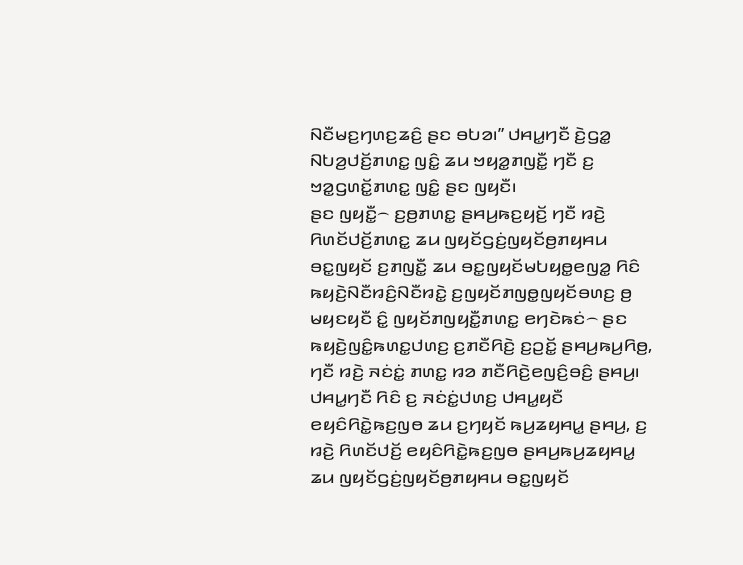ꤡꤢꤪꤗꤢ꤬ꤚꤛꤢ꤬ꤘꤢꤨ꤬ ꤔꤢ ꤋꤝꤤ꤯” ꤓꤌꤣ꤭ꤚꤢꤪ ꤢꤧ꤬ꤞꤤ꤭ ꤡꤝꤤ꤬ꤓꤢꤩ꤬ꤊꤛꤢ꤭ ꤜꤢꤨ꤭ ꤘꤣ ꤠꤟꤤ꤭ꤊꤜꤢꤪ꤭ ꤚꤢꤪ ꤢ꤬ ꤠꤤ꤭ꤞꤛꤢꤩ꤭ꤊꤛꤢ꤭ ꤜꤢꤨ꤭ ꤔꤢ ꤜꤟꤢꤪ꤯
ꤔꤢ ꤜꤟꤢꤪ꤭꤮ ꤢ꤬ꤥ꤬ꤊꤛꤢ꤭ ꤔꤌꤣ꤬ꤒꤢ꤬ꤟꤢꤩ꤬ ꤚꤢꤪ ꤙꤢꤧ꤬ ꤖꤛꤢꤩꤓꤢꤩ꤬ꤊꤛꤢ꤭ ꤘꤣ ꤜꤟꤢꤩꤞꤢꤦ꤬ꤜꤟꤢꤩꤥ꤬ꤊꤟꤌꤣ ꤋꤢ꤭ꤜꤟꤢꤩ ꤢ꤬ꤊꤜꤢꤪ꤭ ꤘꤣ ꤋꤢ꤭ꤜꤟꤢꤩꤗꤝꤟꤥ꤭ꤕꤜꤤ꤭ ꤖꤢꤨ ꤒꤟꤢꤧ꤬ꤡꤢꤪꤙꤢꤨ꤬ꤡꤢꤪꤙꤢꤧ꤭ ꤢ꤬ꤜꤟꤢꤩꤊꤜꤥ꤭ꤜꤟꤢꤩꤋꤛꤢ꤬ ꤥ꤬ ꤗꤟꤢꤟꤢꤪ ꤢꤨ꤭ ꤜꤟꤢꤩꤊꤜꤟꤢꤪ꤭ꤊꤛꤢ꤭ ꤕꤚꤢꤧꤒꤢꤦ꤮ ꤔꤢ ꤒꤟꤢꤧ꤬ꤜꤢꤨ꤭ꤒꤛꤢ꤭ꤓꤛꤢ꤬ ꤢ꤬ꤊꤢꤪꤖꤢꤧ꤬ ꤢ꤬ꤑꤢꤩ꤭ ꤔꤌꤣ꤬ꤒꤣ꤬ꤖꤥ꤬, ꤚꤢꤪ ꤙꤢꤧ꤬ ꤏꤢꤦꤢꤦ꤭ ꤊꤛꤢ꤭ ꤙꤤ ꤊꤢꤪꤖꤢꤧ꤬ꤕꤜꤢꤨ꤬ꤋꤢꤨ꤬ ꤔꤌꤣ꤬꤯
ꤓꤌꤣ꤭ꤚꤢꤪ ꤖꤢꤨ ꤢ꤬ ꤏꤢꤦꤢꤦ꤭ꤓꤛꤢ꤬ ꤓꤌꤣ꤭ꤟꤢꤪ ꤕꤟꤢꤨꤖꤢꤧ꤭ꤒꤢ꤬ꤜꤥ ꤘꤣ ꤢ꤬ꤚꤟꤢꤩ ꤒꤣ꤬ꤘꤟꤌꤣ꤭ ꤔꤌꤣ꤬, ꤢ꤬ ꤙꤢꤧ꤬ ꤖꤛꤢꤩꤓꤢꤩ꤬ ꤕꤟꤢꤨꤖꤢꤧ꤭ꤒꤢ꤬ꤜꤥ ꤔꤌꤣ꤬ꤒꤣ꤬ꤘꤟꤌꤣ꤭ ꤘꤣ ꤜꤟꤢꤩꤞꤢꤦ꤬ꤜꤟꤢꤩꤥ꤬ꤊꤟꤌꤣ ꤋꤢ꤭ꤜꤟꤢꤩ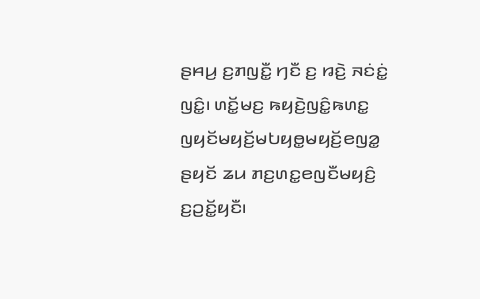ꤔꤌꤣ꤬ ꤢ꤬ꤊꤜꤢꤪ꤭ ꤚꤢꤪ ꤢ꤬ ꤙꤢꤧ꤬ ꤏꤢꤦꤢꤦ꤭ ꤜꤢꤨ꤭꤯ ꤛꤢꤩ꤭ꤗꤢ꤬ ꤒꤟꤢꤧ꤬ꤜꤢꤨ꤭ꤒꤛꤢ꤭ ꤜꤟꤢꤩꤗꤟꤢꤩ꤬ꤗꤝꤟꤥ꤭ꤗꤟꤢꤩ꤬ꤕꤜꤤ꤭ ꤔꤟꤢꤩ ꤘꤣ ꤊꤢ꤬ꤛꤢ꤭ꤕꤜꤢꤪꤗꤟꤢꤨ꤬ ꤢ꤬ꤑꤢꤩ꤭ꤟꤢꤪ꤯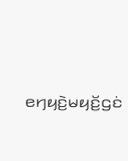ꤕꤚꤟꤢꤧ꤬ꤗꤟꤢꤩ꤬ꤞꤢꤦ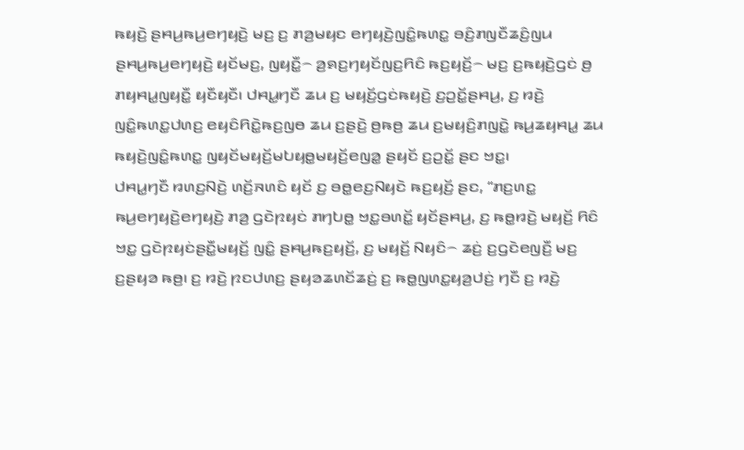ꤒꤟꤢꤧ꤬ ꤔꤌꤣ꤬ꤒꤣ꤬ꤕꤚꤟꤢꤧ꤬ ꤗꤢ꤬ ꤢ꤬ ꤊꤤ꤬ꤗꤟꤢ ꤕꤚꤟꤢꤧ꤬ꤜꤢꤨ꤭ꤒꤛꤢ꤭ ꤋꤢꤨ꤬ꤊꤜꤢꤪꤘꤢꤨ꤬ꤜꤣ ꤔꤌꤣ꤬ꤒꤣ꤬ꤕꤚꤟꤢꤧ꤬ ꤟꤢꤩꤗꤢ꤬, ꤜꤟꤢꤪ꤭꤮ ꤤ꤬ꤎꤢ꤬ꤚꤟꤢꤩꤜꤢ꤬ꤖꤢꤨ ꤒꤢ꤬ꤟꤢꤩ꤬꤮ ꤗꤢ꤬ ꤢ꤬ꤒꤟꤢꤧ꤬ꤞꤢꤦ ꤥ꤬ ꤊꤟꤌꤣ꤭ꤜꤟꤢꤪ꤭ ꤟꤢꤪꤟꤢꤪ꤯ ꤓꤌꤣ꤭ꤚꤢꤪ ꤘꤣ ꤢ꤬ ꤗꤟꤢꤩ꤬ꤞꤢꤦꤒꤟꤢꤧ꤬ ꤢ꤬ꤑꤢꤩ꤭ꤔꤌꤣ꤬, ꤢ꤬ ꤙꤢꤧ꤬ ꤜꤢꤨ꤭ꤒꤛꤢ꤭ꤓꤛꤢ꤬ ꤕꤟꤢꤨꤖꤢꤧ꤭ꤒꤢ꤬ꤜꤥ ꤘꤣ ꤢ꤬ꤔꤢꤧ꤬ ꤥ꤬ꤒꤥ꤬ ꤘꤣ ꤢ꤬ꤗꤟꤢꤨ꤬ꤊꤜꤢꤧ꤭ ꤒꤣ꤬ꤘꤟꤌꤣ꤭ ꤘꤣ ꤒꤟꤢꤧ꤬ꤜꤢꤨ꤭ꤒꤛꤢ꤭ ꤜꤟꤢꤩꤗꤟꤢꤩ꤬ꤗꤝꤟꤥ꤭ꤗꤟꤢꤩ꤬ꤕꤜꤤ꤭ ꤔꤟꤢꤩ ꤢ꤬ꤑꤢꤩ꤭ ꤔꤢ ꤠꤢ꤭꤯
ꤓꤌꤣ꤭ꤚꤢꤪ ꤙꤛꤢ꤬ꤡꤢꤧ꤬ ꤛꤢꤩ꤬ꤏꤛꤢꤨ ꤟꤢꤩ ꤢ꤬ ꤋꤥ꤭ꤕꤢ꤬ꤡꤟꤢꤧ ꤒꤢ꤬ꤟꤢꤩ꤬ ꤔꤢ, “ꤊꤢ꤬ꤛꤢ꤭ ꤒꤣ꤬ꤕꤚꤟꤢꤧ꤬ꤕꤚꤟꤢꤧ꤬ ꤊꤤ꤬ ꤞꤢꤧꤐꤟꤢꤦ ꤊꤚꤝꤥ꤭ ꤠꤢ꤭ꤋꤛꤢꤩ꤭ ꤟꤢꤩꤔꤌꤣ꤬, ꤢ꤬ ꤒꤥ꤭ꤙꤢꤧ꤬ ꤗꤟꤢꤩ꤬ ꤖꤢꤨ ꤠꤢ꤭ ꤞꤢꤧꤐꤟꤢꤦꤔꤢꤪ꤭ꤗꤟꤢꤩ꤬ ꤜꤢꤨ꤭ ꤔꤌꤣ꤬ꤒꤢ꤬ꤟꤢꤩ꤬, ꤢ꤬ ꤗꤟꤢꤩ꤬ ꤡꤟꤢꤨ꤮ ꤘꤢꤦ꤬ ꤢ꤬ꤞꤢꤧꤕꤜꤢꤪ꤬ ꤗꤢ꤬ ꤢ꤬ꤔꤟꤤ ꤒꤥ꤬꤯ ꤢ꤬ ꤙꤢꤧ꤬ ꤐꤢꤓꤛꤢ꤬ ꤔꤟꤤꤘꤛꤢꤩꤘꤢꤦ꤬ ꤢ꤬ ꤒꤥ꤭ꤜꤛꤢ꤭ꤟꤤ꤬ꤓꤢꤦ꤬ ꤚꤢꤪ ꤢ꤬ ꤙꤢꤧ꤬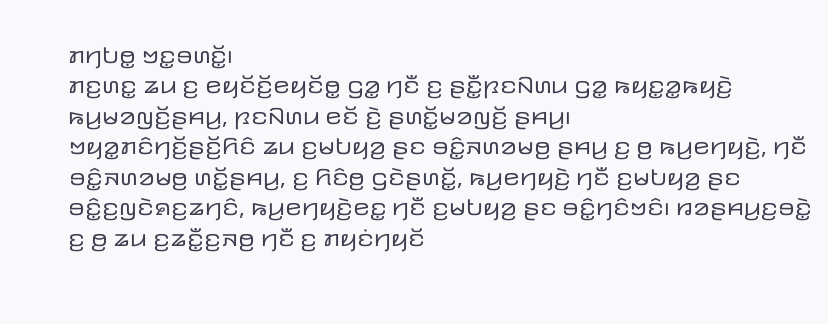ꤊꤚꤝꤥ꤭ ꤠꤢ꤭ꤋꤛꤢꤩ꤭꤯
ꤊꤢ꤬ꤛꤢ꤭ ꤘꤣ ꤢ꤬ ꤕꤟꤢꤩꤢꤩ꤬ꤕꤟꤢꤩꤥ꤭ ꤞꤤ꤭ ꤚꤢꤪ ꤢ꤬ ꤔꤢꤪ꤭ꤐꤢꤡꤛꤣ ꤞꤤ꤭ ꤒꤟꤢ꤭ꤤ꤭ꤒꤟꤢꤧ꤬ ꤒꤣ꤬ꤗꤤꤜꤢꤩ꤬ꤔꤌꤣ꤬, ꤐꤢꤡꤛꤣ ꤕꤢꤩ ꤢꤧ꤬ ꤔꤛꤢꤩ꤭ꤗꤤꤜꤢꤩ꤬ ꤔꤌꤣ꤬꤯
ꤠꤟꤤ꤭ꤊꤢꤨꤚꤢꤩ꤬ꤔꤢꤩ꤬ꤖꤢꤨ ꤘꤣ ꤢ꤬ꤗꤝꤟꤤ꤬ ꤔꤢ ꤋꤢꤨ꤭ꤏꤛꤤꤗꤥ꤬ ꤔꤌꤣ꤬ ꤢ꤬ ꤥ꤬ ꤒꤣ꤬ꤕꤚꤟꤢꤧ꤬, ꤚꤢꤪ ꤋꤢꤨ꤭ꤏꤛꤤꤗꤥ꤬ ꤛꤢꤩ꤭ꤔꤌꤣ꤬, ꤢ꤬ ꤖꤢꤨꤥ꤬ ꤞꤢꤧꤔꤛꤢꤩ꤭, ꤒꤣ꤬ꤕꤚꤟꤢꤧ꤬ ꤚꤢꤪ ꤢ꤬ꤗꤝꤟꤤ꤬ ꤔꤢ ꤋꤢꤨ꤭ꤢ꤬ꤜꤢꤧꤎꤢ꤬ꤘꤚꤢꤨ, ꤒꤣ꤬ꤕꤚꤟꤢꤧ꤬ꤕꤢ꤭ ꤚꤢꤪ ꤢ꤬ꤗꤝꤟꤤ꤬ ꤔꤢ ꤋꤢꤨ꤭ꤚꤢꤨꤠꤢꤨ꤯ ꤙꤤꤔꤌꤣ꤬ꤢ꤬ꤋꤢꤧ꤭ ꤢ꤬ ꤥ꤬ ꤘꤣ ꤢ꤬ꤘꤢꤪ꤭ꤢ꤬ꤏꤥ꤬ ꤚꤢꤪ ꤢ꤬ ꤊꤟꤢꤦꤚꤟꤢꤩ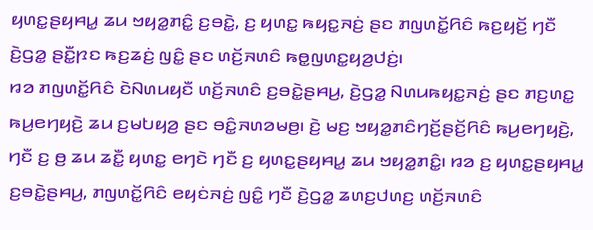ꤟꤛꤢ꤭ꤔꤟꤌꤣ꤭ ꤘꤣ ꤠꤟꤤ꤭ꤊꤢꤨ꤭ ꤢ꤬ꤋꤢꤧ꤭, ꤢ꤬ ꤟꤛꤢ꤭ ꤒꤟꤢ꤭ꤏꤢꤦ꤬ ꤔꤢ ꤊꤜꤛꤢꤩ꤭ꤖꤢꤨ ꤒꤢ꤬ꤟꤢꤩ꤬ ꤚꤢꤪ ꤢꤧ꤬ꤞꤤ꤭ ꤔꤢꤪ꤭ꤐꤢ ꤒꤢ꤬ꤘꤢꤦ꤬ ꤜꤢꤨ꤭ ꤔꤢ ꤛꤢꤩ꤬ꤏꤛꤢꤨ ꤒꤥ꤭ꤜꤛꤢ꤭ꤟꤤ꤬ꤓꤢꤦ꤬꤯
ꤙꤤ ꤊꤜꤛꤢꤩ꤭ꤖꤢꤨ ꤢꤧꤡꤛꤣꤟꤢꤪ ꤛꤢꤩ꤬ꤏꤛꤢꤨ ꤢ꤬ꤋꤢꤧ꤭ꤔꤌꤣ꤬, ꤢꤧ꤬ꤞꤤ꤭ ꤡꤛꤣꤒꤟꤢ꤭ꤏꤢꤦ꤬ ꤔꤢ ꤊꤢ꤬ꤛꤢ꤭ ꤒꤣ꤬ꤕꤚꤟꤢꤧ꤬ ꤘꤣ ꤢ꤬ꤗꤝꤟꤤ꤬ ꤔꤢ ꤋꤢꤨ꤭ꤏꤛꤤꤗꤥ꤬꤯ ꤢꤧ꤬ ꤗꤢ꤬ ꤠꤟꤤ꤭ꤊꤢꤨꤚꤢꤩ꤬ꤔꤢꤩ꤬ꤖꤢꤨ ꤒꤣ꤬ꤕꤚꤟꤢꤧ꤬, ꤚꤢꤪ ꤢ꤬ ꤥ꤬ ꤘꤣ ꤘꤢꤪ꤭ ꤟꤛꤢ꤭ ꤕꤚꤢꤧ ꤚꤢꤪ ꤢ꤬ ꤟꤛꤢ꤭ꤔꤟꤌꤣ꤭ ꤘꤣ ꤠꤟꤤ꤭ꤊꤢꤨ꤭꤯ ꤙꤤ ꤢ꤬ ꤟꤛꤢ꤭ꤔꤟꤌꤣ꤭ ꤢ꤬ꤋꤢꤧ꤭ꤔꤌꤣ꤬, ꤊꤜꤛꤢꤩ꤭ꤖꤢꤨ ꤕꤟꤢꤦꤏꤢꤦ꤬ ꤜꤢꤨ꤭ ꤚꤢꤪ ꤢꤧ꤬ꤞꤤ꤭ ꤘꤛꤢ꤬ꤓꤛꤢ꤬ ꤛꤢꤩ꤬ꤏꤛꤢꤨ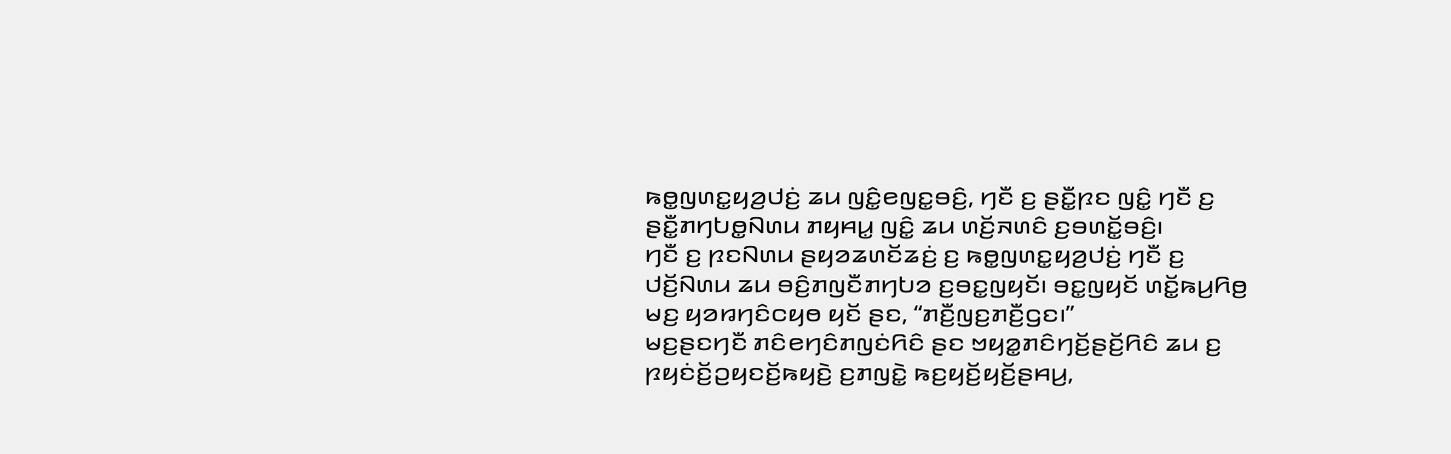ꤒꤥ꤭ꤜꤛꤢ꤭ꤟꤤ꤬ꤓꤢꤦ꤬ ꤘꤣ ꤜꤢꤨ꤭ꤕꤜꤢ꤭ꤋꤢꤨ꤬, ꤚꤢꤪ ꤢ꤬ ꤔꤢꤪ꤭ꤐꤢ ꤜꤢꤨ꤭ ꤚꤢꤪ ꤢ꤬ ꤔꤢꤪ꤭ꤊꤚꤝꤥ꤭ꤡꤛꤣ ꤊꤟꤌꤣ꤭ ꤜꤢꤨ꤭ ꤘꤣ ꤛꤢꤩ꤬ꤏꤛꤢꤨ ꤢ꤬ꤋꤛꤢꤩ꤭ꤋꤢꤨ꤬꤯
ꤚꤢꤪ ꤢ꤬ ꤐꤢꤡꤛꤣ ꤔꤟꤤꤘꤛꤢꤩꤘꤢꤦ꤬ ꤢ꤬ ꤒꤥ꤭ꤜꤛꤢ꤭ꤟꤤ꤬ꤓꤢꤦ꤬ ꤚꤢꤪ ꤢ꤬ ꤓꤢꤩ꤬ꤡꤛꤣ ꤘꤣ ꤋꤢꤨ꤬ꤊꤜꤢꤪꤊꤚꤝꤤ ꤢ꤬ꤋꤢ꤭ꤜꤟꤢꤩ꤯ ꤋꤢ꤭ꤜꤟꤢꤩ ꤛꤢꤩ꤭ꤒꤣ꤬ꤖꤥ꤬ ꤗꤢ꤬ ꤟꤤꤙꤚꤢꤨꤍꤟꤥ ꤟꤢꤩ ꤔꤢ, “ꤊꤢꤪ꤬ꤜꤢ꤬ꤊꤢꤪ꤬ꤞꤢ꤯”
ꤗꤢ꤬ꤔꤢꤚꤢꤪ ꤊꤢꤨꤕꤚꤢꤨꤊꤜꤢꤦꤖꤢꤨ ꤔꤢ ꤠꤟꤤ꤭ꤊꤢꤨꤚꤢꤩ꤬ꤔꤢꤩ꤬ꤖꤢꤨ ꤘꤣ ꤢ꤬ ꤐꤟꤢꤦꤢꤩ꤬ꤑꤟꤢꤢꤩ꤬ꤒꤟꤢꤧ꤬ ꤢ꤬ꤊꤜꤢꤧ꤭ ꤒꤢ꤬ꤟꤢꤩ꤬ꤟꤢꤩ꤬ꤔꤌꤣ꤬,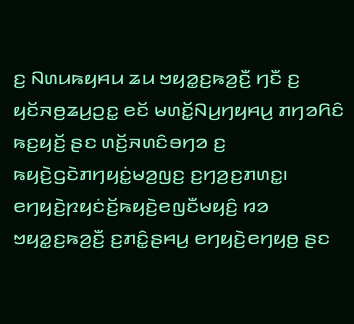ꤢ꤬ ꤡꤛꤣꤒꤟꤌꤣ ꤘꤣ ꤠꤟꤤ꤭ꤢ꤬ꤒꤤ꤬ꤢꤪ꤬ ꤚꤢꤪ ꤢ꤬ ꤟꤢꤩꤏꤥ꤬ꤘꤣ꤬ꤑꤢ꤭ ꤕꤢꤩ ꤗꤛꤢꤩ꤭ꤡꤣ꤬ꤚꤟꤌꤣ꤬ ꤊꤚꤤꤖꤢꤨ ꤒꤢ꤬ꤟꤢꤩ꤬ ꤔꤢ ꤛꤢꤩ꤬ꤏꤛꤢꤨꤋꤚꤤ ꤢ꤬ ꤒꤟꤢꤧ꤬ꤞꤢꤧꤊꤚꤟꤢꤦ꤭ꤗꤤ꤬ꤜꤢ꤬ ꤢ꤬ꤚꤤ꤬ꤢ꤬ꤊꤛꤢ꤭꤯
ꤕꤚꤟꤢꤧ꤬ꤐꤟꤢꤦꤢꤩ꤬ꤒꤟꤢꤧ꤬ꤕꤜꤢꤪꤗꤟꤢꤨ꤬ ꤙꤤ ꤠꤟꤤ꤭ꤢ꤬ꤒꤤ꤬ꤢꤪ꤬ ꤢ꤬ꤊꤢꤨ꤭ꤔꤌꤣ꤬ ꤕꤚꤟꤢꤧ꤬ꤕꤚꤟꤥ꤬ ꤔꤢ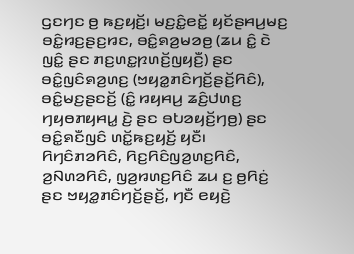ꤞꤢꤚꤢ ꤥ꤬ ꤒꤢ꤬ꤟꤢꤩ꤬꤯ ꤗꤢ꤬ꤢꤨ꤭ꤕꤢꤩ꤭ ꤟꤢꤩꤔꤌꤣ꤬ꤗꤢ꤬ ꤋꤢꤨ꤭ꤙꤢ꤬ꤔꤢ꤬ꤙꤢ, ꤋꤢꤨ꤭ꤎꤤ꤬ꤗꤤꤥ꤬ (ꤘꤣ ꤢꤨ꤭ ꤢꤧ ꤜꤢꤨ꤭ ꤔꤢ ꤊꤢ꤬ꤛꤢ꤭ꤐꤛꤢꤩ꤬ꤜꤟꤢꤪ꤬) ꤔꤢ ꤋꤢꤨ꤭ꤜꤢꤨꤎꤤ꤬ꤛꤢ꤬ (ꤠꤟꤤ꤭ꤊꤢꤨꤚꤢꤩ꤬ꤔꤢꤩ꤬ꤖꤢꤨ), ꤋꤢꤨ꤭ꤗꤢ꤬ꤔꤢꤢꤩ꤬ (ꤢꤨ꤭ ꤙꤟꤌꤣ꤬ ꤘꤢꤨ꤬ꤓꤛꤢ꤬ ꤚꤟꤥꤊꤟꤌꤣ꤭ ꤢꤧ꤬ ꤔꤢ ꤋꤝꤤꤟꤢꤩ꤬ꤚꤥ꤬) ꤔꤢ ꤋꤢꤨ꤭ꤎꤢꤪꤜꤢꤨ ꤛꤢꤩ꤭ꤒꤢ꤬ꤟꤢꤩ꤬ ꤟꤢꤪ꤯
ꤖꤚꤢꤨꤊꤤꤖꤢꤨ, ꤖꤢ꤬ꤖꤢꤨꤜꤤ꤬ꤛꤢ꤬ꤖꤢꤨ, ꤤ꤬ꤡꤛꤤꤖꤢꤨ, ꤜꤤ꤬ꤙꤛꤢ꤬ꤖꤢꤨ ꤘꤣ ꤢ꤬ ꤥ꤬ꤖꤢꤦ꤬ ꤔꤢ ꤠꤟꤤ꤭ꤊꤢꤨꤚꤢꤩ꤬ꤔꤢꤩ꤬, ꤚꤢꤪ ꤕꤟꤢꤧ꤬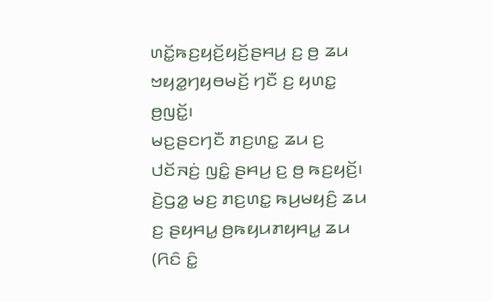ꤛꤢꤩ꤭ꤒꤢ꤬ꤟꤢꤩ꤬ꤟꤢꤩ꤬ꤔꤌꤣ꤬ ꤢ꤬ ꤥ꤬ ꤘꤣ ꤠꤟꤤ꤭ꤚꤟꤥꤗꤢꤩ꤬ ꤚꤢꤪ ꤢ꤬ ꤟꤛꤢ꤭ ꤥ꤬ꤜꤢꤩ꤭꤯
ꤗꤢ꤬ꤔꤢꤚꤢꤪ ꤊꤢ꤬ꤛꤢ꤭ ꤘꤣ ꤢ꤬ ꤓꤢꤩꤏꤢꤦ꤬ ꤜꤢꤨ꤭ ꤔꤌꤣ꤬ ꤢ꤬ ꤥ꤬ ꤒꤢ꤬ꤟꤢꤩ꤬꤯ ꤢꤧ꤬ꤞꤤ꤭ ꤗꤢ꤬ ꤊꤢ꤬ꤛꤢ꤭ ꤒꤣ꤬ꤗꤟꤢꤨ꤬ ꤘꤣ ꤢ꤬ ꤔꤟꤌꤣ꤭ ꤥ꤬ꤒꤟꤣꤊꤟꤌꤣ꤭ ꤘꤣ (ꤖꤢꤨ ꤢꤨ꤭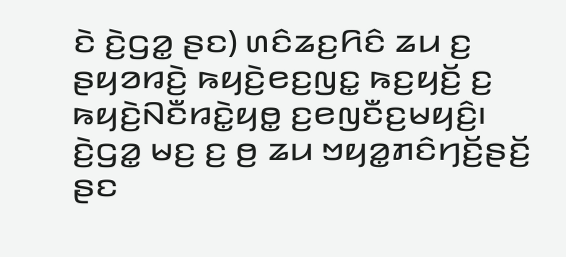ꤢꤧ ꤢꤧ꤬ꤞꤤ꤭ ꤔꤢ) ꤛꤢꤨꤘꤢ꤬ꤖꤢꤨ ꤘꤣ ꤢ꤬ ꤔꤟꤤꤙꤢꤧ꤬ ꤒꤟꤢꤧ꤬ꤕꤢ꤬ꤜꤢ꤭ ꤒꤢ꤬ꤟꤢꤩ꤬ ꤢ꤬ ꤒꤟꤢꤧ꤬ꤡꤢꤪꤙꤢꤧ꤭ꤟꤥ꤭ ꤢ꤬ꤕꤜꤢꤪꤢ꤬ꤗꤟꤢꤨ꤬꤯ ꤢꤧ꤬ꤞꤤ꤭ ꤗꤢ꤬ ꤢ꤬ ꤥ꤬ ꤘꤣ ꤠꤟꤤ꤭ꤊꤢꤨꤚꤢꤩ꤬ꤔꤢꤩ꤬ ꤔꤢ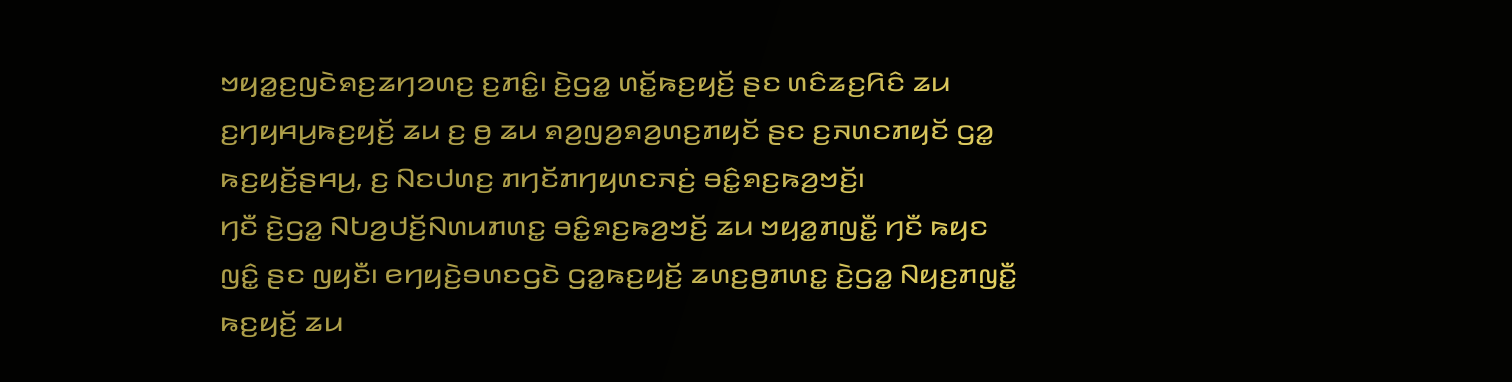ꤠꤟꤤ꤭ꤢ꤬ꤜꤢꤧꤎꤢ꤬ꤘꤚꤤꤛꤢ꤬ ꤢ꤬ꤊꤢꤨ꤭꤯ ꤢꤧ꤬ꤞꤤ꤭ ꤛꤢꤩ꤭ꤒꤢ꤬ꤟꤢꤩ꤬ ꤔꤢ ꤛꤢꤨꤘꤢ꤬ꤖꤢꤨ ꤘꤣ ꤢ꤬ꤚꤟꤌꤣ꤬ꤒꤢ꤬ꤟꤢꤩ꤬ ꤘꤣ ꤢ꤬ ꤥ꤬ ꤘꤣ ꤎꤤ꤬ꤜꤤ꤬ꤎꤤ꤬ꤛꤢ꤬ꤊꤟꤢꤩ ꤔꤢ ꤢ꤬ꤏꤛꤢꤊꤟꤢꤩ ꤞꤤ꤭ ꤒꤢ꤬ꤟꤢꤩ꤬ꤔꤌꤣ꤬, ꤢ꤬ ꤡꤢꤓꤛꤢ꤬ ꤊꤚꤢꤩꤊꤚꤟꤛꤢꤏꤢꤦ꤬ ꤋꤢꤨ꤭ꤎꤢ꤬ꤒꤤ꤬ꤠꤢꤩ꤬꤯
ꤚꤢꤪ ꤢꤧ꤬ꤞꤤ꤭ ꤡꤝꤤ꤬ꤓꤢꤩ꤬ꤡꤛꤣꤊꤛꤢ꤭ ꤋꤢꤨ꤭ꤎꤢ꤬ꤒꤤ꤬ꤠꤢꤩ꤬ ꤘꤣ ꤠꤟꤤ꤭ꤊꤜꤢꤪ꤭ ꤚꤢꤪ ꤒꤟꤢ ꤜꤢꤨ꤭ ꤔꤢ ꤜꤟꤢꤪ꤯ ꤕꤚꤟꤢꤧ꤬ꤋꤛꤢꤞꤢꤧ ꤞꤤ꤭ꤒꤢ꤬ꤟꤢꤩ꤬ ꤘꤛꤢ꤬ꤥ꤬ꤊꤛꤢ꤭ ꤢꤧ꤬ꤞꤤ꤭ ꤡꤟꤢ꤬ꤊꤜꤢꤪ꤭ ꤒꤢ꤬ꤟꤢꤩ꤬ ꤘꤣ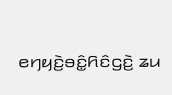ꤕꤚꤟꤢꤧ꤬ꤋꤢꤨ꤭ꤖꤢꤨꤞꤢꤧ꤬ ꤘꤣ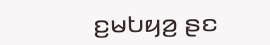ꤢ꤬ꤗꤝꤟꤤ꤬ ꤔꤢ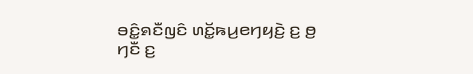ꤋꤢꤨ꤭ꤎꤢꤪꤜꤢꤨ ꤛꤢꤩ꤭ꤒꤣ꤬ꤕꤚꤟꤢꤧ꤬ ꤢ꤬ ꤥ꤬ ꤚꤢꤪ ꤢ꤬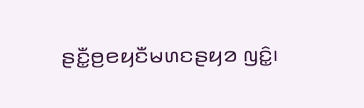ꤔꤢꤪ꤭ꤥ꤬ꤕꤟꤢꤪꤗꤛꤢꤔꤟꤤ ꤜꤢꤨ꤭꤯